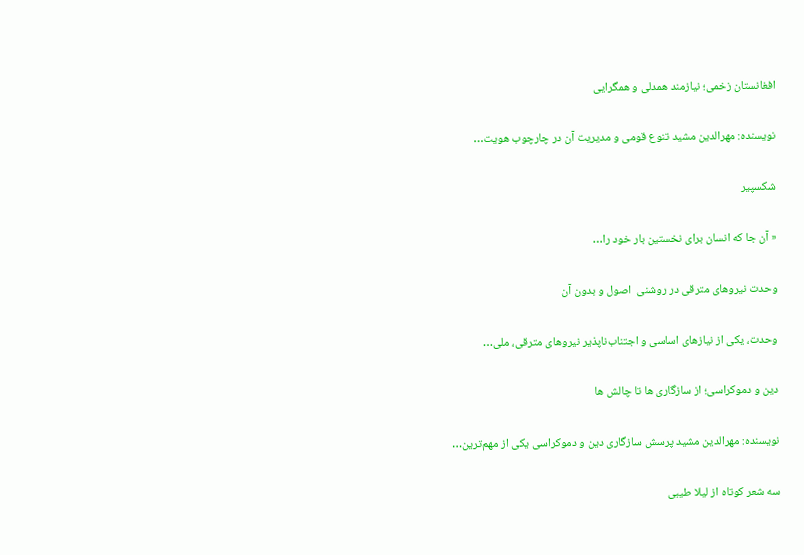افغانستان زخمی؛ نیازمند همدلی و همگرایی

نویسنده: مهرالدین مشید تنوع قومی و مدیریت آن در چارچوب هویت…

شکسپیر

« آن ‌جا که انسان برای نخستین ‌بار خود را…

وحدت نیروهای مترقی در روشنی  اصول و بدون آن

وحدت، یکی از نیازهای اساسی و اجتناب‌ناپذیر نیروهای مترقی، ملی…

دین و دموکراسی؛ از سازگاری ها تا چالش ها

نویسنده: مهرالدین مشید پرسش سازگاری دین و دموکراسی یکی از مهم‌ترین…

سه‌ شعر کوتاه از لیلا طیبی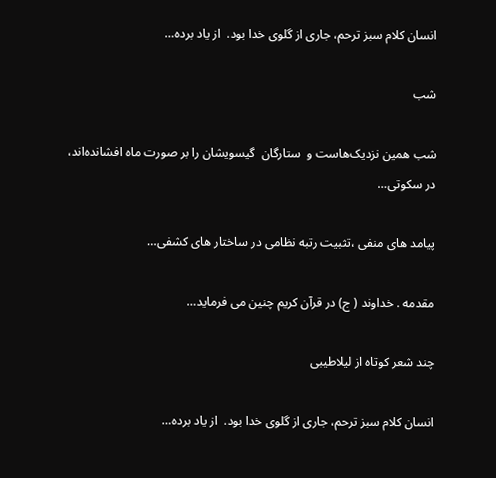انسان کلام سبز ترحم، جاری از گلوی خدا بود.  از یاد برده…

شب

شب همین نزدیک‌هاست و  ستارگان  گیسویشان را بر صورت ماه افشانده‌اند، در سکوتی…

پیامد های منفی ،تثبیت رتبه نظامی در ساختار های کشفی…

مقدمه . خداوند ( ج) در قرآن کریم چنین می فرماید…

چند شعر کوتاه از لیلاطیبی

انسان کلام سبز ترحم، جاری از گلوی خدا بود.  از یاد برده…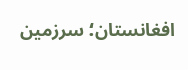افغانستان؛ سرزمین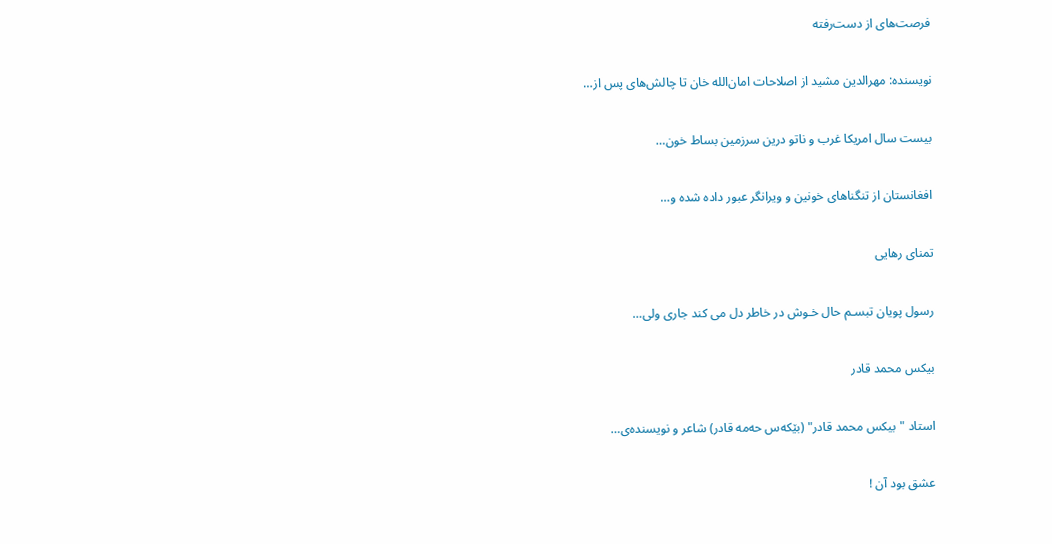فرصت‌های از دست‌رفته

نویسنده: مهرالدین مشید از اصلاحات امان‌الله خان تا چالش‌های پس از…

بیست سال امریکا غرب و ناتو درین سرزمین بساط خون…

افغانستان از تنگناهای خونین و ویرانگر عبور داده شده و…

تمنای رهایی

رسول پویان تبسـم حال خـوش در خاطر دل می کند جاری ولی…

بیکس محمد قادر

استاد "بیکس محمد قادر" (بێکەس حەمە قادر) شاعر و نویسنده‌ی…

عشق بود آن !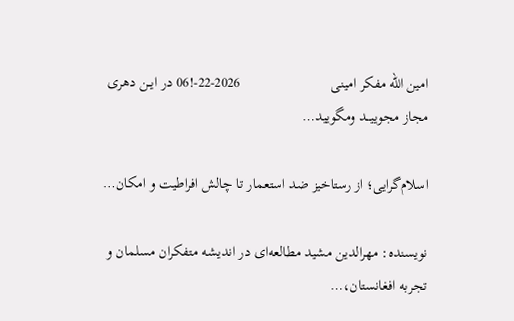امین الله مفکر امینی                        2026-22-!06 در ایــن دهری مجاز مجوییـــد ومگویید…

اسلام‌گرایی؛ از رستاخیز ضد استعمار تا چالش افراطیت و امکان…

نویسنده: مهرالدین مشید مطالعه‌ای در اندیشه متفکران مسلمان و تجربه افغانستان،…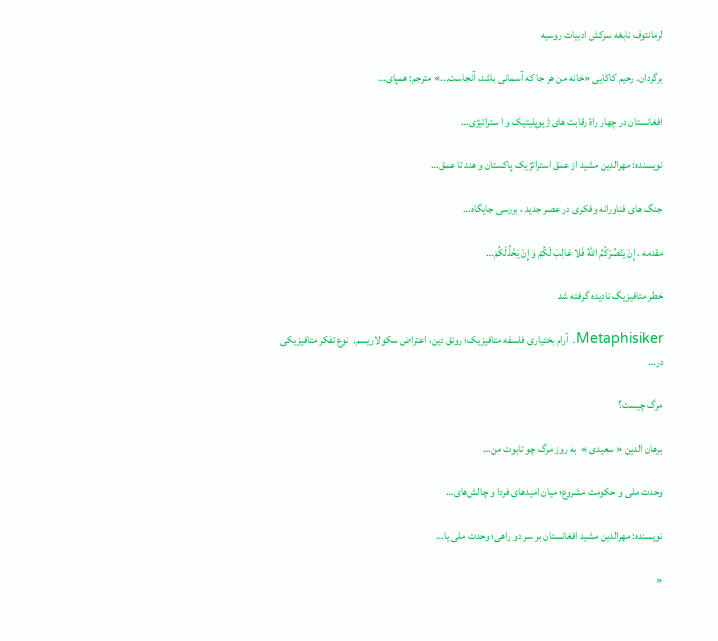لرمانتوف نابغه سرکش ادبیات روسیه

برگردان. رحیم کاکایی «خانه من هر جا که آسمانی باشد، آنجاست...» مترجم: همپای…

افغانستان در چهار راۀ رقابت های ژیوپلیتیک و ا ستراتیژی…

نویسنده: مهرالدین مشید از عمق استراتژیک پاکستان و هند تا عمق…

جنگ های فناورانه وفکری در عصر جدید ، بررسی جایگاه…

مقدمه . إِنْ يَنْصُرْكُمُ اللَّهُ فَلا غالِبَ لَكُمْ وَ إِنْ يَخْذُلْكُمْ…

خطر متافیزیگ نادیده گرفته شد

Metaphisiker. آرام بختیاری فلسفه متافیزیک؛ رونق دین، اعتراض سکولاریسم.  نوع تفکر متافیزیکی در…

مرگ چیست؟

برهان الدین « سعیدی »  به روز مرگ چو تابوت من…

وحدت ملی و حکومت مشروع؛ میان امیدهای فردا و چالش‌های…

نویسنده: مهرالدین مشید افغانستان بر سر دو راهی؛ وحدت ملی یا…

«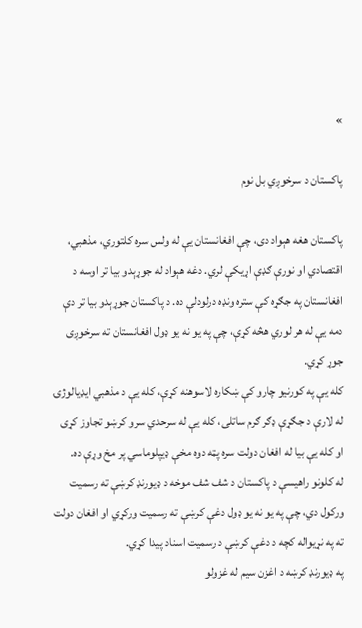»

پاکستان د سرخوږي بل نوم

پاکستان هغه هېواد دی، چې افغانستان یې له ولس سره کلتوري، مذهبي، اقتصادي او نورې ګډې اړيکې لري. دغه هېواد له جوړېدو بيا تر اوسه د افغانستان په جګړه کې ستره ونډه درلودلې ده. د پاکستان جوړېدو بیا تر دې دمه یې له هر لوري هڅه کړې، چې په يو نه يو ډول افغانستان ته سرخوږی جوړ کړي.
کله يې په کورنيو چارو کې ښکاره لاسوهنه کړې، کله يې د مذهبي ايډيالوژۍ له لارې د جګړې ډګر ګرم ساتلی، کله يې له سرحدي سرو کرښو تجاوز کړی او کله يې بیا له افغان دولت سره پټه دوه مخې ډيپلوماسي پر مخ وړې ده.
له کلونو راهيسې د پاکستان د شف شف موخه د ډيورنډ کرښې ته رسميت ورکول دي، چې په يو نه يو ډول دغې کرښې ته رسميت ورکړي او افغان دولت ته په نړيواله کچه د دغې کرښې د رسميت اسناد پيدا کړي.
په ډيورنډ کرښه د اغزن سيم له غزولو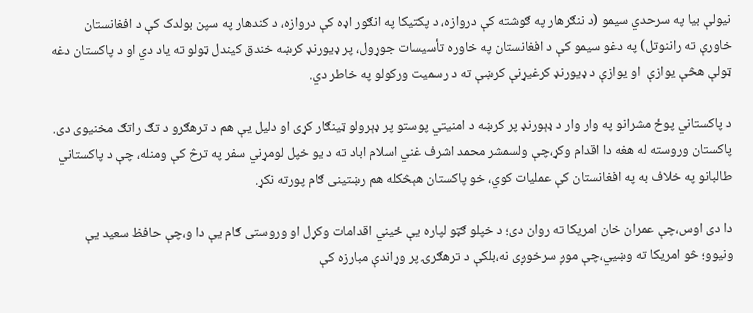نيولې بيا په سرحدي سيمو (د ننګرهار په ګوشته کې دروازه، د پکتيکا په انګور اډه کې دروازه، د کندهار په سپن بولدک کې د افغانستان خاورې ته راننوتل) په دغو سيمو کې د افغانستان په خاوره تأسيسات جوړول، پر ډيورنډ کرښه خندق کيندل ټولو ته یاد دي او د پاکستان دغه ټولې هڅې يوازې  او يوازې د ډيورنډ کرغيړنې کرښې ته د رسميت ورکولو په خاطر دي.

د پاکستاني پوځ مشرانو په وار وار د ډېورنډ پر کرښه د امنیتي پوستو پر ډېرولو ټینګار کړی او دلیل یې هم د ترهګرو د تګ راتګ مخنیوی دی.
پاکستان وروسته له هغه دا اقدام وکړ،چې ولسمشر محمد اشرف غني اسلام اباد ته د یو خپل لومړني سفر په ترڅ کې ومنله، چې د پاکستاني طالبانو په خلاف به په افغانستان کې عمليات کوي، خو پاکستان هېڅکله هم رښتینی ګام پورته نکړ.

دا دی اوس،چې عمران خان امریکا ته روان دی؛ د خپلو ګټو لپاره یې ځیني اقدامات وکړل او وروستی ګام یې دا و،چې حافظ سعید یې ونیوو؛ څو امریکا ته وښيي،چې موږ سرخوږی نه،بلکې د ترهګرۍ پر وړاندې مبارزه کې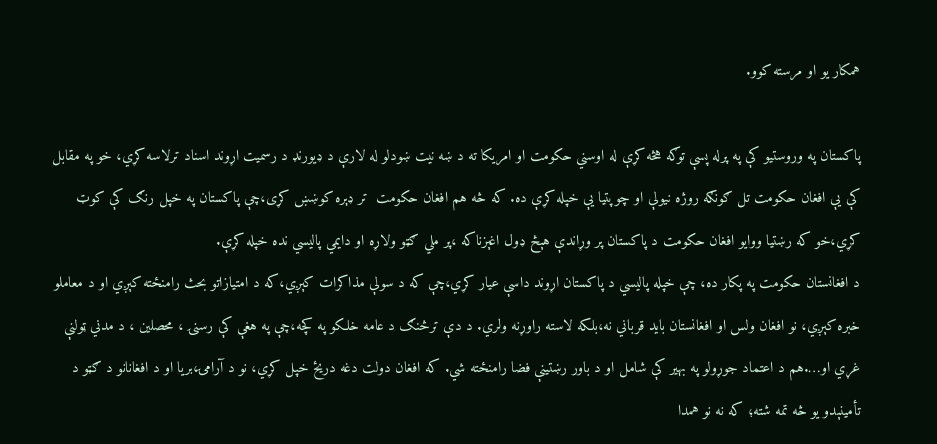همکار یو او مرسته کوو.

پاکستان په وروستيو کې په پرله پسې توګه هڅه کړې له اوسني حکومت او امریکا ته د ښه نیت ښودلو له لارې د ډيورنډ د رسميت اړوند اسناد ترلاسه کړي، خو په مقابل کې يې افغان حکومت تل ګونګه روژه نيولې او چوپتيا یې خپله کړې ده. که څه هم افغان حکومت  تر ډېره کوښښ کړی،چې پاکستان په خپل رنګ کې کوټ کړي،خو که رښتیا ووایو افغان حکومت د پاکستان پر وړاندې هېڅ ډول اغېزناکه ،پر ملي ګټو ولاړه او دایمي پالیسي نده خپله کړې.
د افغانستان حکومت په پکار ده، چې خپله پالیسي د پاکستان اړوند داسې عیار کړي،چې که د سولې مذاکرات کېږي،که د امتیازاتو بحث رامنځته کېږي او د معاملو خبره کېږي، نو افغان ولس او افغانستان باید قرباني نه،بلکه لاسته راوړنه ولري. د دې ترڅنګ د عامه خلکو په کچه،چې په هغې کې رسنۍ ، محصلین ، د مدني ټولنې غړي او….هم د اعتماد جوړولو په بهیر کې شامل او د باور رښتینې فضا رامنځته شي. که افغان دولت دغه دریځ خپل کړي، نو د آرامۍ،بریا او د افغانانو د ګټو د تأمینېدو یو څه تمه شته؛ که نه نو همدا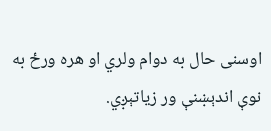اوسنى حال به دوام ولري او هره ورځ به نوې اندېښنې ور زیاتېږي.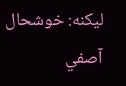لیکنه: خوشحال آصفي